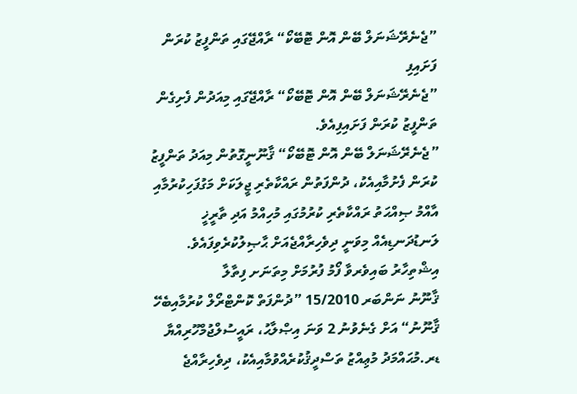”ޖެނެރޭޝަނަލް ބޭން އޮން ޓޮބޭކޯ“ ރާއްޖޭގައި ތަންފީޒު ކުރަން ފަށައިފި
”ޖެނެރޭޝަނަލް ބޭން އޮން ޓޮބޭކޯ“ ރާއްޖޭގައި މިއަދުން ފެށިގެން ތަންފީޒު ކުރަން ފަށައިފިއެވެ.
”ޖެނެރޭޝަނަލް ބޭން އޮން ޓޮބޭކޯ“ ޤާނޫނީގޮތުން މިއަދު ތަންފީޒު ކުރަން ފެށުމާއިއެކު، ދުންފަތުން ރައްކާތެރި ޖީލަކަށް މަގުފަހިކުރުމާއި އާއްމު ޞިއްޙަތު ރައްކާތެރި ކުރުމުގައި މުހިއްމު އަދި ތާރީޚީ ލަނޑުދަނޑިއެއް މިވަނީ ދިވެހިރާއްޖެއަށް ޙާޞިލުކުރެވިފައެވެ.
އިޝްތިހާރު ބައިވެރވާ ފޯމު ފުރުމަށް މިތަނަށ ފިތާލާ
ޤާނޫނު ނަންބަރ 15/2010 ”ދުންފަތް ކޮންޓްރޯލް ކުރުމާއިބެހޭ ޤާނޫނު“ އަށް ގެނެވުނު 2 ވަނަ އިޞްލާޙު، ރައީސުލްޖުމްހޫރިއްޔާ ޑރ.މުޙައްމަދު މުޢިއްޒު ތަސްދީޤުކުރެއްވުމާއިއެކު، ދިވެހިރާއްޖެ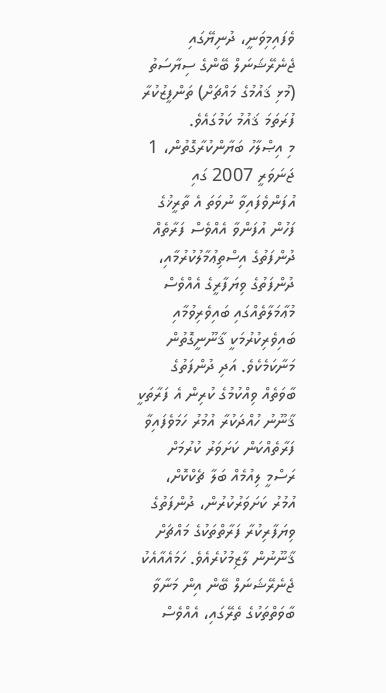ވެފައިމިވަނީ، ދުނިޔޭގައި ޖެނެރޭޝަނަލް ބޭންގެ ސިޔާސަތު (މުޅި ޤައުމުގެ މައްޗަށް) ތަންފީޒުކުރާ ފުރަތަމަ ޤައުމު ކަމުގައެވެ.
މި އިޞްލާހު ބަޔާންކުރާގޮތުން، 1 ޖަނަވަރީ 2007 ގައި އުފަންވެފައިވާ ނުވަތަ އެ ތާރީޚުގެ ފަހުން އުފަންވާ އެއްވެސް ފަރާތެއް ދުންފަތުގެ އިސްތިޢުމާލުކުރުމާއި، ދުންފަތުގެ ވިޔަފާރީގެ އެއްވެސް މުޢާމަލާތެއްގައި ބައިވެރިވުމާއި ބައިވެރިކުރުމަކީ ޤާނޫނީގޮތުން މަނާކަމެކެވެ. އަދި ދުންފަތުގެ ބާވަތެއް ވިއްކުމުގެ ކުރިން އެ ފަރާތަކީ ޤާނޫނު ހުއްދަކުރާ އުމުރު ހަމަވެފައިވާ ފަރާތެއްކަން ކަށަވަރު ކުރުމަށް ރަސްމީ ލިއުމެއް ބަލާ ޗެކްކޮށް، އުމުރު ކަށަވަރުކުރުން، ދުންފަތުގެ ވިޔަފާރިކުރާ ފަރާތްތަކުގެ މައްޗަށް ޤާނޫނުން ލާޒިމުކުރެއެވެ. ހަމައެއާއެކު ޖެނެރޭޝަނަލް ބޭން އިން މަނާވާ ބާވަތްތަކުގެ ތެރޭގައި، އެއްވެސް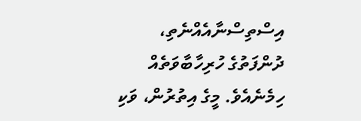އިސްތިސްނާއެއްނެތި، ދުންފަތުގެ ހުރިހާބާވަތެއް ހިމެނެއެވެ. މީގެ އިތުރުން، ވަކި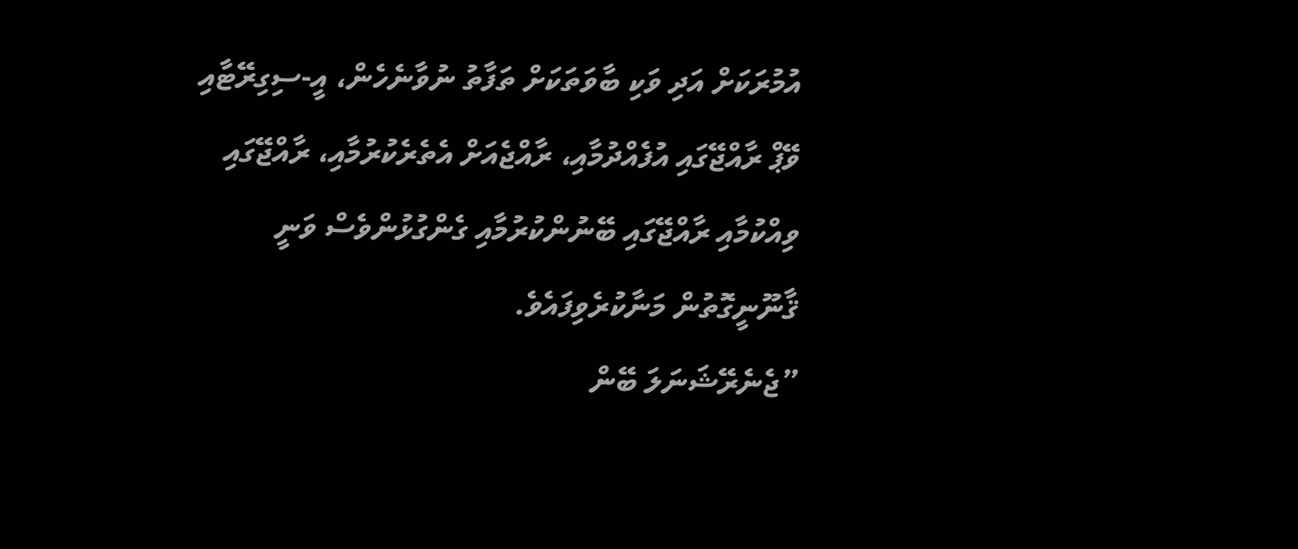އުމުރަކަށް އަދި ވަކި ބާވަތަކަށް ތަފާތު ނުވާނެހެން، އީ-ސިގިރޭޓާއި ވޭޕް ރާއްޖޭގައި އުފެއްދުމާއި، ރާއްޖެއަށް އެތެރެކުރުމާއި، ރާއްޖޭގައި ވިއްކުމާއި ރާއްޖޭގައި ބޭނުންކުރުމާއި ގެންގުޅުންވެސް ވަނީ ޤާނޫނީގޮތުން މަނާކުރެވިފައެވެ.
”ޖެނެރޭޝަނަލަ ބޭން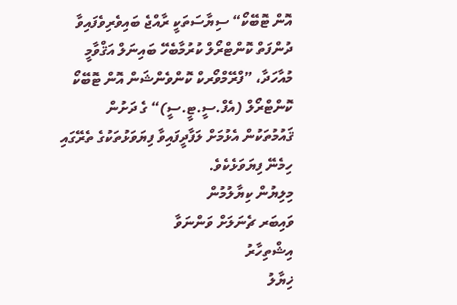އޮން ޓޮބޭކޯ“ ސިޔާސަތަކީ ރާއްޖެ ބައިވެރިވެފައިވާ ދުންފަތް ކޮންޓްރޯލް ކުރުމާބެހޭ ބައިނަލް އަޤްވާމީ މުއާހަދާ، ”ފްރޭމްވޯރކް ކޮންވެންޝަން އޮން ޓޮބޭކޯ ކޮންޓްރޯލް (އެފް.ސީ.ޓީ.ސީ)“ ގެ ދަށުން ޤައުމުތަކުން އެޅުމަށް ލަފާދީފައިވާ ފިޔަވަޅުތަކުގެ ތެރޭގައި ހިމެނޭ ފިޔަވަޅެކެވެ.
މިލިޔުން ކިޔާލުމުން
ވައިބަރ ޗެނަލަށް ވަންނަވާ
އިޝްތިހާރު
ޚިޔާލު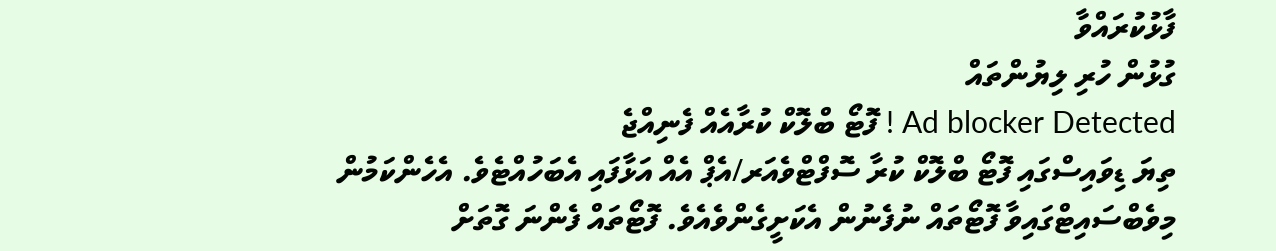ފާޅުކުރައްވާ
ގުޅުން ހުރި ލިޔުންތައް
Ad blocker Detected ! ފޮޓޯ ބްލޮކް ކުރާއެއް ފެނިއްޖެ
ތިޔަ ޑިވައިސްގައި ފޮޓޯ ބްލޮކް ކުރާ ސޮފްޓްވެއަރ/އެޕް އެއް އަޅާފައި އެބަހުއްޓެވެ. އެހެންކަމުން މިވެބްސައިޓްގައިވާ ފޮޓޯތައް ނުފެނުން އެކަށީގެންވެއެވެ. ފޮޓޯތައް ފެންނަ ގޮތަށް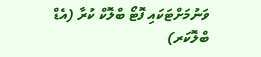ވަނުމަށްޓަކައި ފޮޓޯ ބްލޮކް ކުރާ (އެޑް ބްލޮކަރ)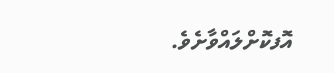އޮފކޮށްލައްވާށެވެ.